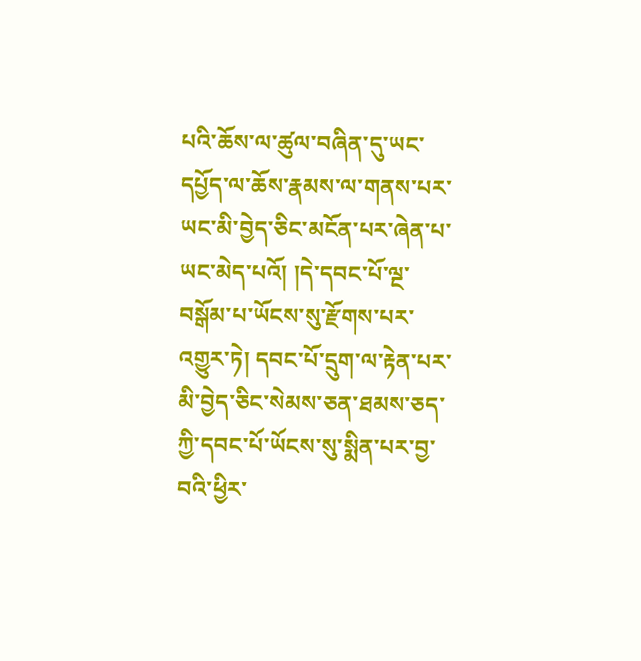པའི་ཆོས་ལ་ཚུལ་བཞིན་དུ་ཡང་དཔྱོད་ལ་ཆོས་རྣམས་ལ་གནས་པར་ཡང་མི་བྱེད་ཅིང་མངོན་པར་ཞེན་པ་ཡང་མེད་པའོ། །དེ་དབང་པོ་ལྔ་བསྒོམ་པ་ཡོངས་སུ་རྫོགས་པར་འགྱུར་ཏེ། དབང་པོ་དྲུག་ལ་རྟེན་པར་མི་བྱེད་ཅིང་སེམས་ཅན་ཐམས་ཅད་ཀྱི་དབང་པོ་ཡོངས་སུ་སྨིན་པར་བྱ་བའི་ཕྱིར་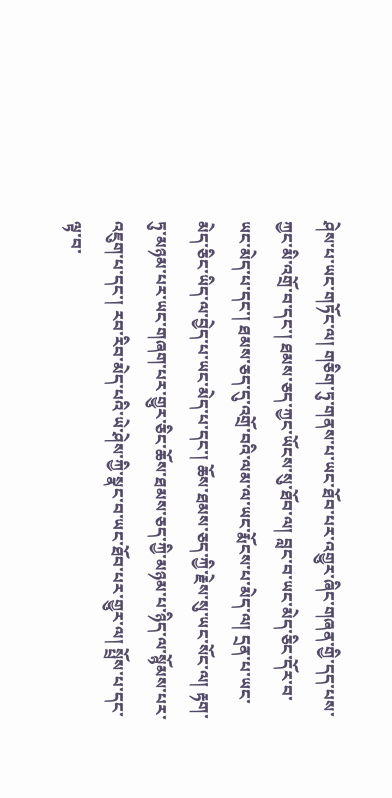ཤེས་པ་ཡང་གཏོང་ལ། གཅིག་ཏུ་གནས་པ་ཡང་ཐོབ་པར་འགྱུར་ཞིང་གཞན་གྱི་དད་པས་ཀྱང་མི་འགྲོ་བ་དང་། ཐམས་ཅད་ཀྱང་ཡོངས་སུ་ཐོབ་ལ། བླང་བ་ཡང་མེད་ཅིང་དོར་བ་ཡང་མེད་པ་དང་། ཐམས་ཅད་དུ་འགྲོ་བའི་ལམ་ལ་ཡང་རྨོངས་པ་མེད་ལ། དྲན་པ་ཡང་མེད་ཅིང་ཡིད་ལ་བྱེད་པ་ཡང་མེད་པ་དང་། ཆོས་ཐམས་ཅད་ཀྱི་རྗེས་སུ་ཡང་སོང་ལ། རྟག་ཏུ་མཉམ་པར་ཡང་གཞག་པར་གྱུར་ཅིང་ཆོས་ཐམས་ཅད་ཀྱི་མཉམ་པ་ཉིད་ལ་སྙོམས་པར་འཇུག་པ་དང་། རབ་རིབ་མེད་པའི་ཡེ་ཤེས་ཀྱི་སྣང་བ་ཡང་ཐོབ་པར་གྱུར་ལ། སྤྲོས་པ་དང་ལྟ་བ་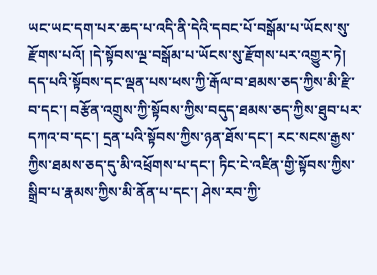ཡང་ཡང་དག་པར་ཆད་པ་འདི་ནི་དེའི་དབང་པོ་བསྒོམ་པ་ཡོངས་སུ་རྫོགས་པའོ། །དེ་སྟོབས་ལྔ་བསྒོམ་པ་ཡོངས་སུ་རྫོགས་པར་འགྱུར་ཏེ། དད་པའི་སྟོབས་དང་ལྡན་པས་ཕས་ཀྱི་རྒོལ་བ་ཐམས་ཅད་ཀྱིས་མི་རྫི་བ་དང་། བརྩོན་འགྲུས་ཀྱི་སྟོབས་ཀྱིས་བདུད་ཐམས་ཅད་ཀྱིས་ཐུབ་པར་དཀའ་བ་དང་། དྲན་པའི་སྟོབས་ཀྱིས་ཉན་ཐོས་དང་། རང་སངས་རྒྱས་ཀྱིས་ཐམས་ཅད་དུ་མི་འཕྲོགས་པ་དང་། ཏིང་ངེ་འཛིན་གྱི་སྟོབས་ཀྱིས་སྒྲིབ་པ་རྣམས་ཀྱིས་མི་ནོན་པ་དང་། ཤེས་རབ་ཀྱི་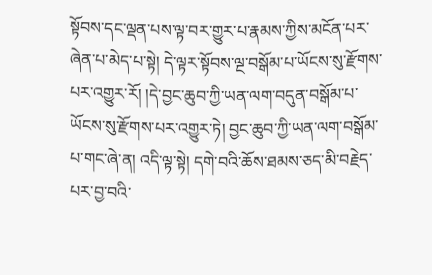སྟོབས་དང་ལྡན་པས་ལྟ་བར་གྱུར་པ་རྣམས་ཀྱིས་མངོན་པར་ཞེན་པ་མེད་པ་སྟེ། དེ་ལྟར་སྟོབས་ལྔ་བསྒོམ་པ་ཡོངས་སུ་རྫོགས་པར་འགྱུར་རོ། །དེ་བྱང་ཆུབ་ཀྱི་ཡན་ལག་བདུན་བསྒོམ་པ་ཡོངས་སུ་རྫོགས་པར་འགྱུར་ཏེ། བྱང་ཆུབ་ཀྱི་ཡན་ལག་བསྒོམ་པ་གང་ཞེ་ན། འདི་ལྟ་སྟེ། དགེ་བའི་ཆོས་ཐམས་ཅད་མི་བརྗེད་པར་བྱ་བའི་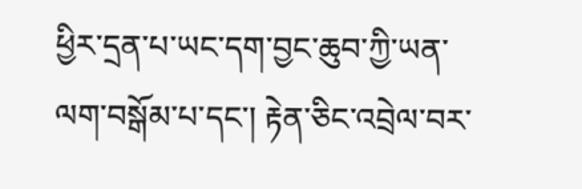ཕྱིར་དྲན་པ་ཡང་དག་བྱང་ཆུབ་ཀྱི་ཡན་ལག་བསྒོམ་པ་དང་། རྟེན་ཅིང་འབྲེལ་བར་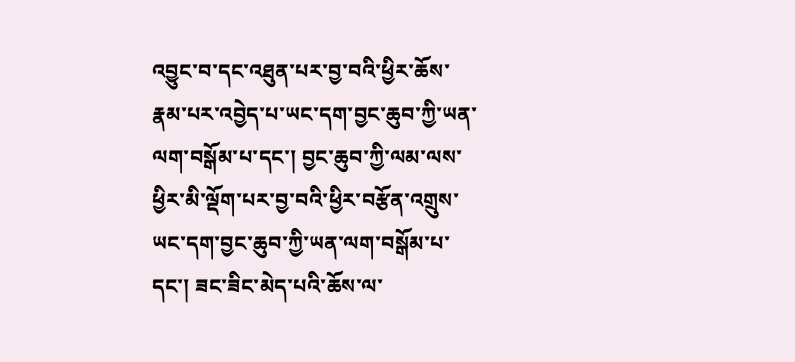འབྱུང་བ་དང་འཐུན་པར་བྱ་བའི་ཕྱིར་ཆོས་རྣམ་པར་འབྱེད་པ་ཡང་དག་བྱང་ཆུབ་ཀྱི་ཡན་ལག་བསྒོམ་པ་དང་། བྱང་ཆུབ་ཀྱི་ལམ་ལས་ཕྱིར་མི་ལྡོག་པར་བྱ་བའི་ཕྱིར་བརྩོན་འགྲུས་ཡང་དག་བྱང་ཆུབ་ཀྱི་ཡན་ལག་བསྒོམ་པ་དང་། ཟང་ཟིང་མེད་པའི་ཆོས་ལ་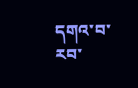དགའ་བ་རབ་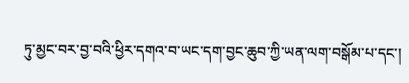ཏུ་མྱང་བར་བྱ་བའི་ཕྱིར་དགའ་བ་ཡང་དག་བྱང་ཆུབ་ཀྱི་ཡན་ལག་བསྒོམ་པ་དང་།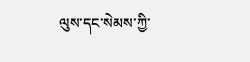ལུས་དང་སེམས་ཀྱི་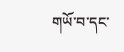གཡོ་བ་དང་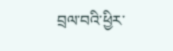བྲལ་བའི་ཕྱིར་